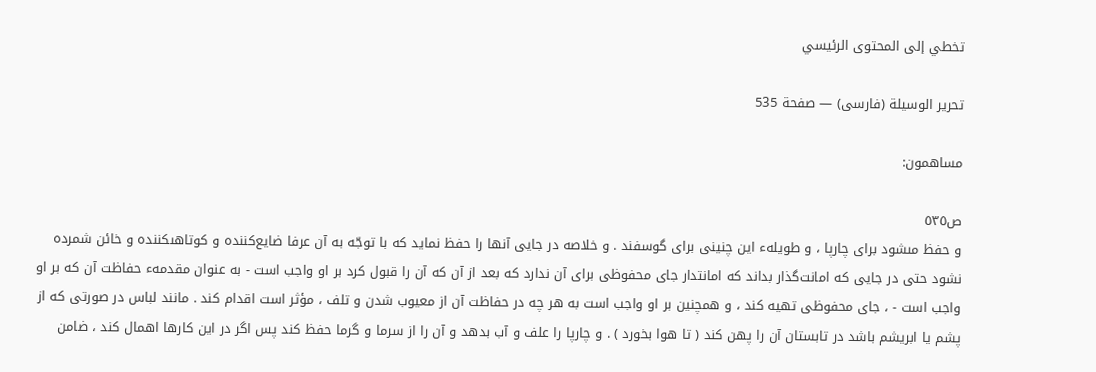تخطي إلى المحتوى الرئيسي

تحرير الوسيلة (فارسى) — صفحة 535

مساهمون:

ص٥٣٥
و حفظ مىشود براى چارپا ، و طويلهء اين چنينى براى گوسفند . و خلاصه در جايى آنها را حفظ نمايد كه با توجّه به آن عرفا ضايع‌كننده و كوتاهىكننده و خائن شمرده نشود حتى در جايى كه امانت‌گذار بداند كه امانتدار جاى محفوظى براى آن ندارد كه بعد از آن كه آن را قبول كرد بر او واجب است - به عنوان مقدمهء حفاظت آن كه بر او واجب است - ، جاى محفوظى تهيه كند ، و همچنين بر او واجب است به هر چه در حفاظت آن از معيوب شدن و تلف ، مؤثر است اقدام كند . مانند لباس در صورتى كه از پشم يا ابريشم باشد در تابستان آن را پهن كند ( تا هوا بخورد ) . و چارپا را علف و آب بدهد و آن را از سرما و گرما حفظ كند پس اگر در اين كارها اهمال كند ، ضامن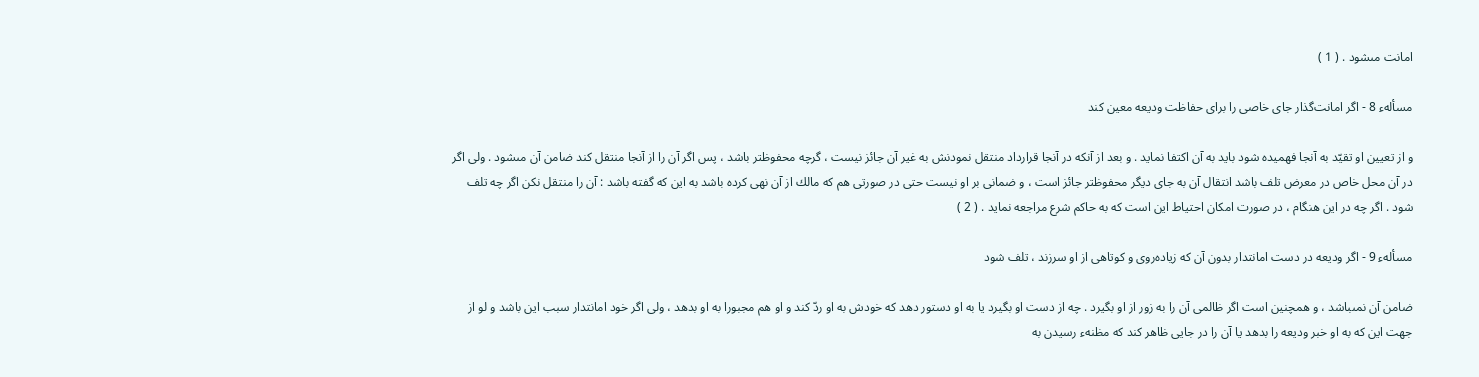امانت مىشود . ( 1 )

مسألهء 8 - اگر امانت‌گذار جاى خاصى را براى حفاظت وديعه معين كند

و از تعيين او تقيّد به آنجا فهميده شود بايد به آن اكتفا نمايد . و بعد از آنكه در آنجا قرارداد منتقل نمودنش به غير آن جائز نيست ، گرچه محفوظتر باشد ، پس اگر آن را از آنجا منتقل كند ضامن آن مىشود . ولى اگر در آن محل خاص در معرض تلف باشد انتقال آن به جاى ديگر محفوظتر جائز است ، و ضمانى بر او نيست حتى در صورتى هم كه مالك از آن نهى كرده باشد به اين كه گفته باشد : آن را منتقل نكن اگر چه تلف شود . اگر چه در اين هنگام ، در صورت امكان احتياط اين است كه به حاكم شرع مراجعه نمايد . ( 2 )

مسألهء 9 - اگر وديعه در دست امانتدار بدون آن كه زياده‌روى و كوتاهى از او سرزند ، تلف شود

ضامن آن نمىباشد ، و همچنين است اگر ظالمى آن را به زور از او بگيرد . چه از دست او بگيرد يا به او دستور دهد كه خودش به او ردّ كند و او هم مجبورا به او بدهد ، ولى اگر خود امانتدار سبب اين باشد و لو از جهت اين كه به او خبر وديعه را بدهد يا آن را در جايى ظاهر كند كه مظنهء رسيدن به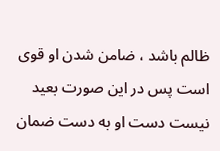ظالم باشد ، ضامن شدن او قوى است پس در اين صورت بعيد نيست دست او به دست ضمان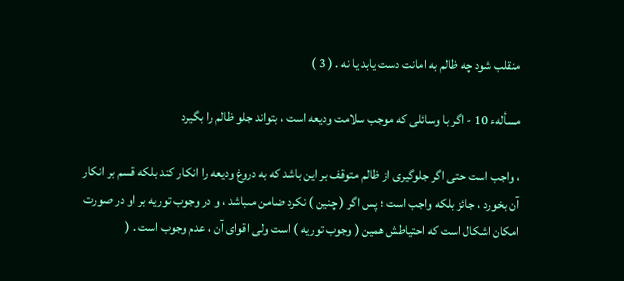منقلب شود چه ظالم به امانت دست يابد يا نه . ( 3 )

مسألهء 10 - اگر با وسائلى كه موجب سلامت وديعه است ، بتواند جلو ظالم را بگيرد

، واجب است حتى اگر جلوگيرى از ظالم متوقف بر اين باشد كه به دروغ وديعه را انكار كند بلكه قسم بر انكار آن بخورد ، جائز بلكه واجب است ؛ پس اگر ( چنين ) نكرد ضامن مىباشد ، و در وجوب توريه بر او در صورت امكان اشكال است كه احتياطش همين ( وجوب توريه ) است ولى اقواى آن ، عدم وجوب است . (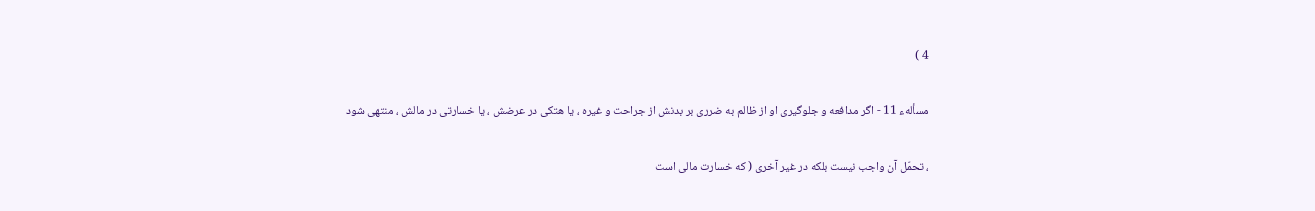4 )

مسألهء 11 - اگر مدافعه و جلوگيرى او از ظالم به ضررى بر بدنش از جراحت و غيره ، يا هتكى در عرضش ، يا خسارتى در مالش ، منتهى شود

، تحمّل آن واجب نيست بلكه در غير آخرى ( كه خسارت مالى است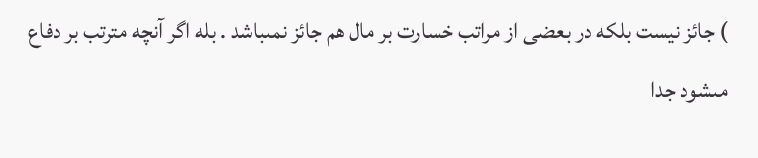) جائز نيست بلكه در بعضى از مراتب خسارت بر مال هم جائز نمىباشد . بله اگر آنچه مترتب بر دفاع مىشود جدا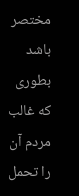مختصر باشد بطورى كه غالب مردم آن را تحمل